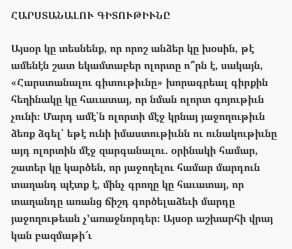ՀԱՐՍՏԱՆԱԼՈՒ ԳԻՏՈՒԹԻՒՆԸ

Այսօր կը տեսնենք, որ որոշ անձեր կը խօսին, թէ ամենէն շատ եկամտաբեր ոլորտը ո՞րն է, սակայն, «Հարստանալու գիտութիւնը» խորագրեալ գիրքին հեղինակը կը հաւատայ, որ նման ոլորտ գոյութիւն չունի։ Մարդ ամէ՛ն ոլորտի մէջ կրնայ յաջողութիւն ձեռք ձգել՝ եթէ ունի իմաստութիւնն ու ունակութիւնը այդ ոլորտին մէջ զարգանալու. օրինակի համար, շատեր կը կարծեն, որ յաջողելու համար մարդուն տաղանդ պէտք է, մինչ գրողը կը հաւատայ, որ տաղանդը առանց ճիշդ գործելաձեւի մարդը յաջողութեան չ՚առաջնորդեր։ Այսօր աշխարհի վրայ կան բազմաթի՜ւ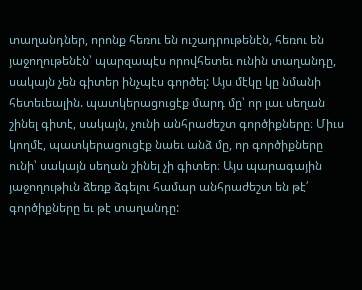տաղանդներ, որոնք հեռու են ուշադրութենէն, հեռու են յաջողութենէն՝ պարզապէս որովհետեւ ունին տաղանդը, սակայն չեն գիտեր ինչպէս գործել: Այս մէկը կը նմանի հետեւեալին. պատկերացուցէք մարդ մը՝ որ լաւ սեղան շինել գիտէ, սակայն, չունի անհրաժեշտ գործիքները։ Միւս կողմէ, պատկերացուցէք նաեւ անձ մը, որ գործիքները ունի՝ սակայն սեղան շինել չի գիտեր։ Այս պարագային յաջողութիւն ձեռք ձգելու համար անհրաժեշտ են թէ՛ գործիքները եւ թէ տաղանդը: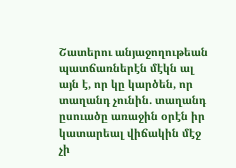Շատերու անյաջողութեան պատճառներէն մէկն ալ այն է, որ կը կարծեն, որ տաղանդ չունին. տաղանդ ըսուածը առաջին օրէն իր կատարեալ վիճակին մէջ չի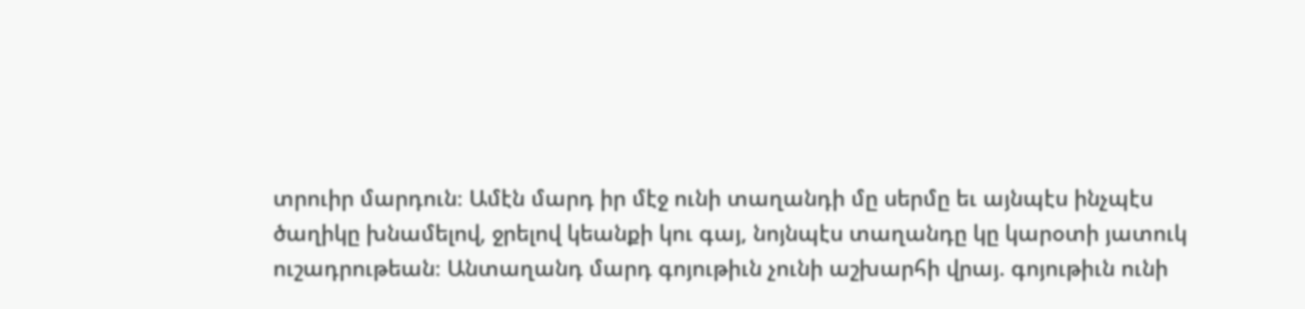տրուիր մարդուն։ Ամէն մարդ իր մէջ ունի տաղանդի մը սերմը եւ այնպէս ինչպէս ծաղիկը խնամելով, ջրելով կեանքի կու գայ, նոյնպէս տաղանդը կը կարօտի յատուկ ուշադրութեան։ Անտաղանդ մարդ գոյութիւն չունի աշխարհի վրայ. գոյութիւն ունի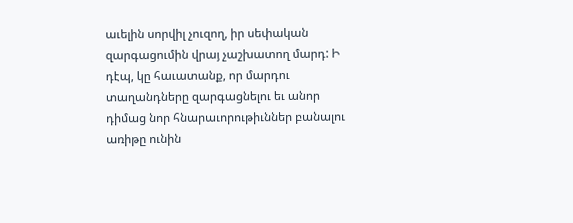աւելին սորվիլ չուզող, իր սեփական զարգացումին վրայ չաշխատող մարդ: Ի դէպ, կը հաւատանք, որ մարդու տաղանդները զարգացնելու եւ անոր դիմաց նոր հնարաւորութիւններ բանալու առիթը ունին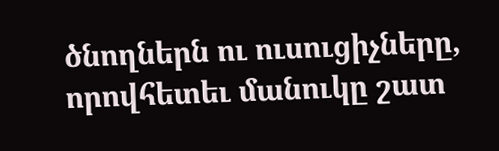ծնողներն ու ուսուցիչները, որովհետեւ մանուկը շատ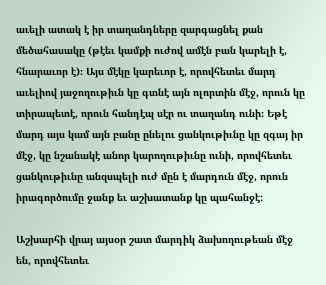աւելի ատակ է իր տաղանդները զարգացնել քան մեծահասակը (թէեւ կամքի ուժով ամէն բան կարելի է, հնարաւոր է)։ Այս մէկը կարեւոր է, որովհետեւ մարդ աւելիով յաջողութիւն կը գտնէ այն ոլորտին մէջ, որուն կը տիրապետէ, որուն հանդէպ սէր ու տաղանդ ունի։ Եթէ մարդ այս կամ այն բանը ընելու ցանկութիւնը կը զգայ իր մէջ, կը նշանակէ անոր կարողութիւնը ունի, որովհետեւ ցանկութիւնը անզսպելի ուժ մըն է մարդուն մէջ, որուն իրագործումը ջանք եւ աշխատանք կը պահանջէ:

Աշխարհի վրայ այսօր շատ մարդիկ ձախողութեան մէջ են, որովհետեւ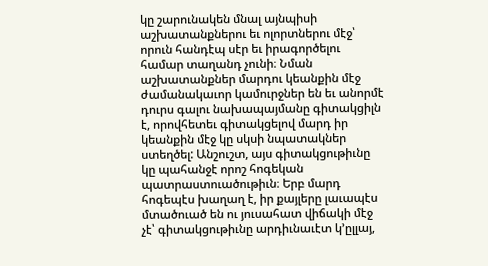կը շարունակեն մնալ այնպիսի աշխատանքներու եւ ոլորտներու մէջ՝ որուն հանդէպ սէր եւ իրագործելու համար տաղանդ չունի։ Նման աշխատանքներ մարդու կեանքին մէջ ժամանակաւոր կամուրջներ են եւ անորմէ դուրս գալու նախապայմանը գիտակցիլն է, որովհետեւ գիտակցելով մարդ իր կեանքին մէջ կը սկսի նպատակներ ստեղծել: Անշուշտ, այս գիտակցութիւնը կը պահանջէ որոշ հոգեկան պատրաստուածութիւն։ Երբ մարդ հոգեպէս խաղաղ է, իր քայլերը լաւապէս մտածուած են ու յուսահատ վիճակի մէջ չէ՝ գիտակցութիւնը արդիւնաւէտ կ՚ըլլայ,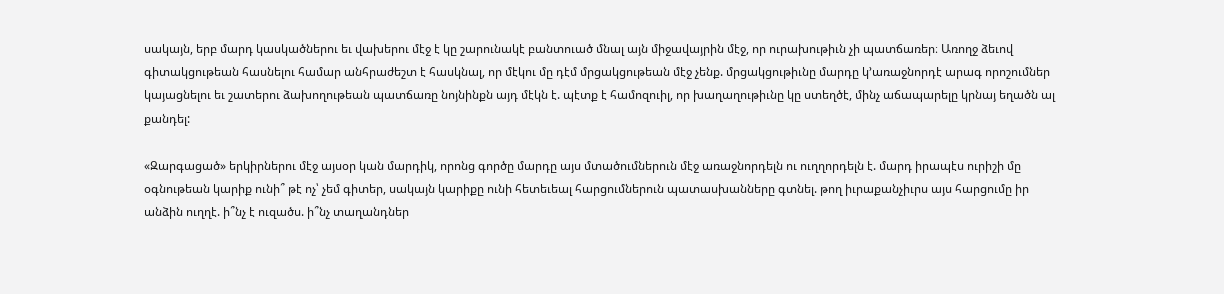սակայն, երբ մարդ կասկածներու եւ վախերու մէջ է կը շարունակէ բանտուած մնալ այն միջավայրին մէջ, որ ուրախութիւն չի պատճառեր։ Առողջ ձեւով գիտակցութեան հասնելու համար անհրաժեշտ է հասկնալ, որ մէկու մը դէմ մրցակցութեան մէջ չենք. մրցակցութիւնը մարդը կ՚առաջնորդէ արագ որոշումներ կայացնելու եւ շատերու ձախողութեան պատճառը նոյնինքն այդ մէկն է. պէտք է համոզուիլ, որ խաղաղութիւնը կը ստեղծէ, մինչ աճապարելը կրնայ եղածն ալ քանդել:

«Զարգացած» երկիրներու մէջ այսօր կան մարդիկ, որոնց գործը մարդը այս մտածումներուն մէջ առաջնորդելն ու ուղղորդելն է. մարդ իրապէս ուրիշի մը օգնութեան կարիք ունի՞ թէ ոչ՝ չեմ գիտեր, սակայն կարիքը ունի հետեւեալ հարցումներուն պատասխանները գտնել. թող իւրաքանչիւրս այս հարցումը իր անձին ուղղէ. ի՞նչ է ուզածս. ի՞նչ տաղանդներ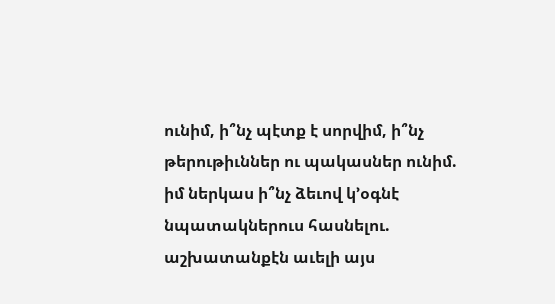ունիմ, ի՞նչ պէտք է սորվիմ, ի՞նչ թերութիւններ ու պակասներ ունիմ. իմ ներկաս ի՞նչ ձեւով կ՚օգնէ նպատակներուս հասնելու. աշխատանքէն աւելի այս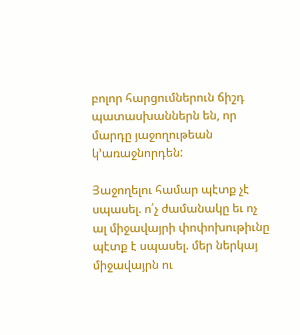բոլոր հարցումներուն ճիշդ պատասխաններն են, որ մարդը յաջողութեան կ՚առաջնորդեն:

Յաջողելու համար պէտք չէ սպասել. ո՛չ ժամանակը եւ ոչ ալ միջավայրի փոփոխութիւնը պէտք է սպասել. մեր ներկայ միջավայրն ու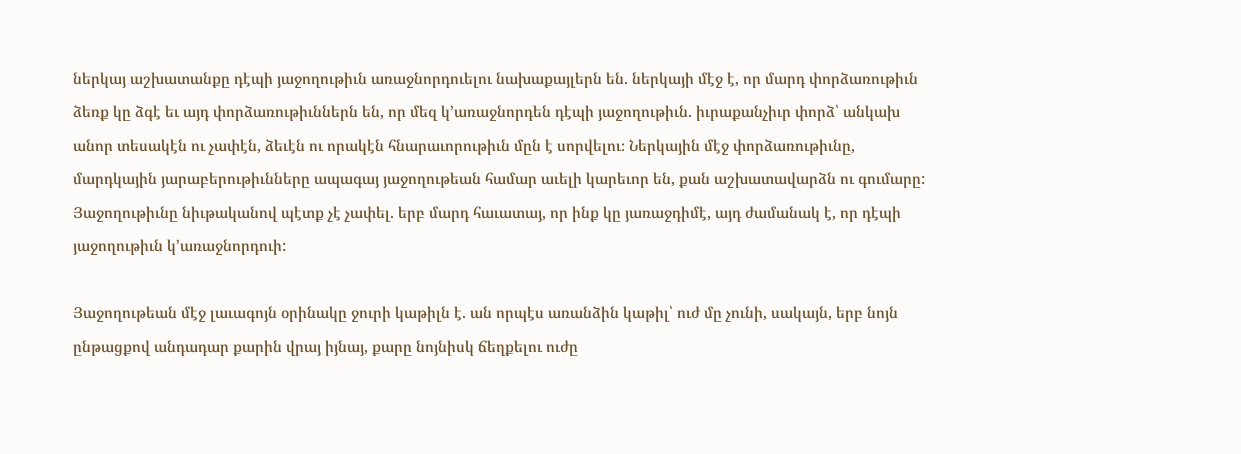ներկայ աշխատանքը դէպի յաջողութիւն առաջնորդուելու նախաքայլերն են. ներկայի մէջ է, որ մարդ փորձառութիւն ձեռք կը ձգէ եւ այդ փորձառութիւններն են, որ մեզ կ՚առաջնորդեն դէպի յաջողութիւն. իւրաքանչիւր փորձ՝ անկախ անոր տեսակէն ու չափէն, ձեւէն ու որակէն հնարաւորութիւն մըն է սորվելու։ Ներկային մէջ փորձառութիւնը, մարդկային յարաբերութիւնները ապագայ յաջողութեան համար աւելի կարեւոր են, քան աշխատավարձն ու գումարը: Յաջողութիւնը նիւթականով պէտք չէ չափել. երբ մարդ հաւատայ, որ ինք կը յառաջդիմէ, այդ ժամանակ է, որ դէպի յաջողութիւն կ՚առաջնորդուի:

Յաջողութեան մէջ լաւագոյն օրինակը ջուրի կաթիլն է. ան որպէս առանձին կաթիլ՝ ուժ մը չունի, սակայն, երբ նոյն ընթացքով անդադար քարին վրայ իյնայ, քարը նոյնիսկ ճեղքելու ուժը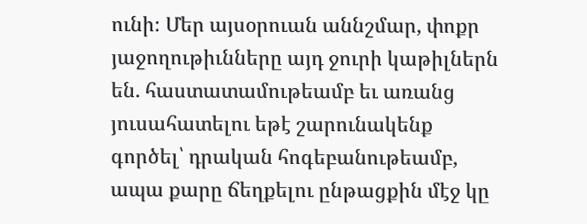ունի։ Մեր այսօրուան աննշմար, փոքր յաջողութիւնները այդ ջուրի կաթիլներն են. հաստատամութեամբ եւ առանց յուսահատելու եթէ շարունակենք գործել՝ դրական հոգեբանութեամբ, ապա քարը ճեղքելու ընթացքին մէջ կը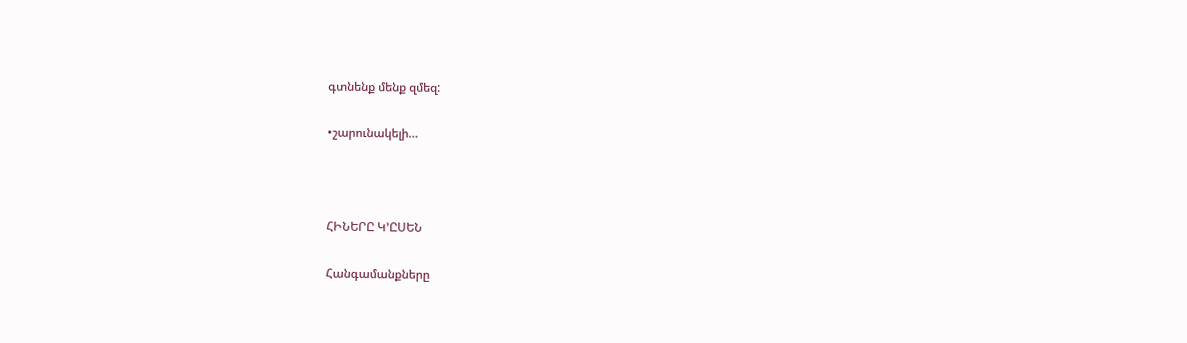գտնենք մենք զմեզ:

•շարունակելի…



ՀԻՆԵՐԸ Կ՚ԸՍԵՆ

Հանգամանքները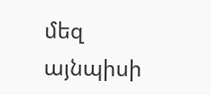մեզ այնպիսի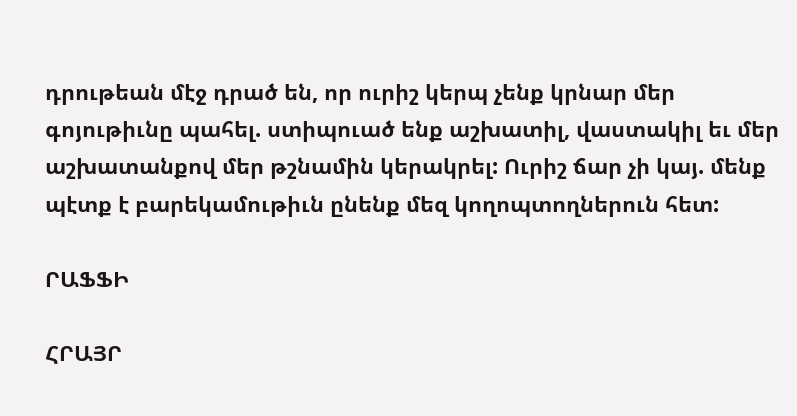դրութեան մէջ դրած են, որ ուրիշ կերպ չենք կրնար մեր գոյութիւնը պահել. ստիպուած ենք աշխատիլ, վաստակիլ եւ մեր աշխատանքով մեր թշնամին կերակրել: Ուրիշ ճար չի կայ. մենք պէտք է բարեկամութիւն ընենք մեզ կողոպտողներուն հետ:

ՐԱՖՖԻ

ՀՐԱՅՐ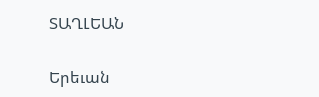ՏԱՂԼԵԱՆ

Երեւան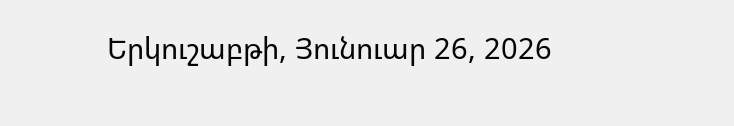Երկուշաբթի, Յունուար 26, 2026